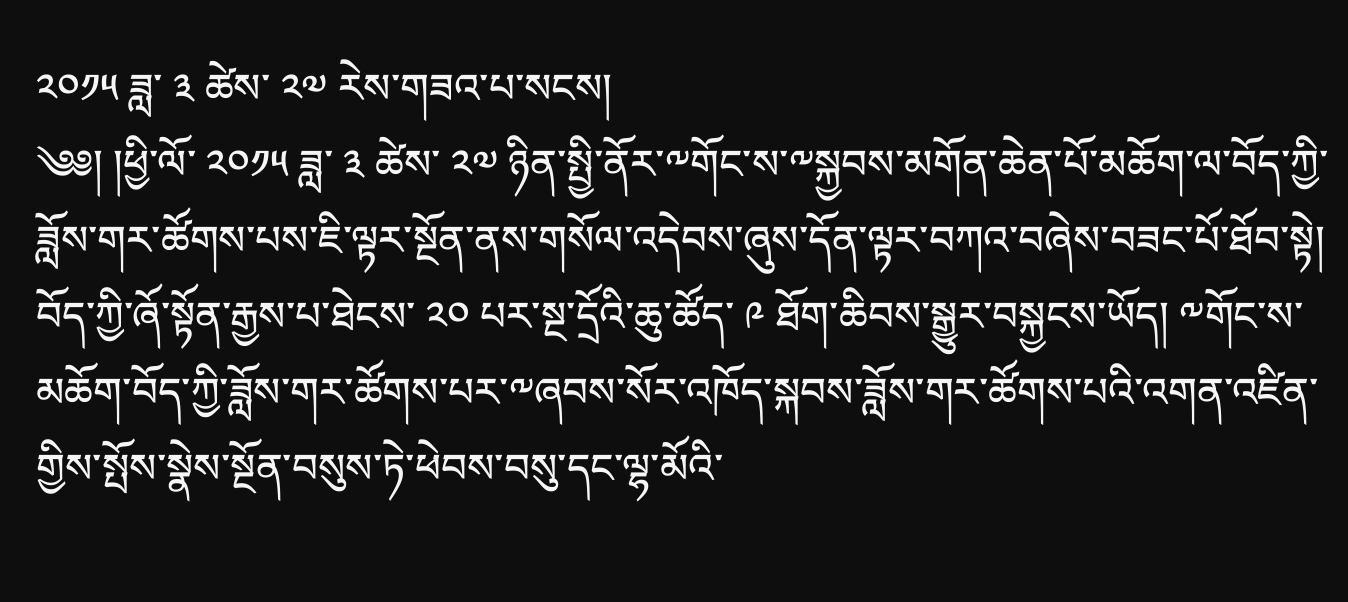༢༠༡༥ ཟླ་ ༣ ཚེས་ ༢༧ རེས་གཟའ་པ་སངས།
༄༅། །ཕྱི་ལོ་ ༢༠༡༥ ཟླ་ ༣ ཚེས་ ༢༧ ཉིན་སྤྱི་ནོར་༸གོང་ས་༸སྐྱབས་མགོན་ཆེན་པོ་མཆོག་ལ་བོད་ཀྱི་ཟློས་གར་ཚོགས་པས་ཇི་ལྟར་སྔོན་ནས་གསོལ་འདེབས་ཞུས་དོན་ལྟར་བཀའ་བཞེས་བཟང་པོ་ཐོབ་སྟེ། བོད་ཀྱི་ཞོ་སྟོན་རྒྱས་པ་ཐེངས་ ༢༠ པར་སྔ་དྲོའི་ཆུ་ཚོད་ ༩ ཐོག་ཆིབས་སྒྱུར་བསྐྱངས་ཡོད། ༸གོང་ས་མཆོག་བོད་ཀྱི་ཟློས་གར་ཚོགས་པར་༸ཞབས་སོར་འཁོད་སྐབས་ཟློས་གར་ཚོགས་པའི་འགན་འཛིན་གྱིས་སྤོས་སྣེས་སྔོན་བསུས་ཏེ་ཕེབས་བསུ་དང་ལྷ་མོའི་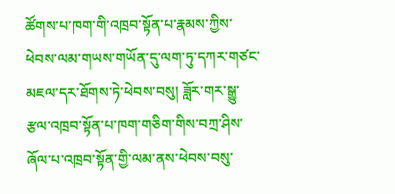ཚོགས་པ་ཁག་གི་འཁྲབ་སྟོན་པ་རྣམས་ཀྱིས་ཕེབས་ལམ་གཡས་གཡོན་དུ་ལག་ཏུ་དཀར་གཙང་མཇལ་དར་ཐོགས་ཏེ་ཕེབས་བསུ། ཟློར་གར་སྒྱུ་རྩལ་འཁྲབ་སྟོན་པ་ཁག་གཅིག་གིས་བཀྲ་ཤིས་ཞོལ་པ་འཁྲབ་སྟོན་གྱི་ལམ་ནས་ཕེབས་བསུ་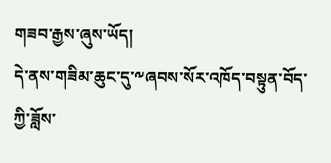གཟབ་རྒྱས་ཞུས་ཡོད།
དེ་ནས་གཟིམ་ཆུང་དུ་༸ཞབས་སོར་འཁོད་བསྟུན་བོད་ཀྱི་ཟློས་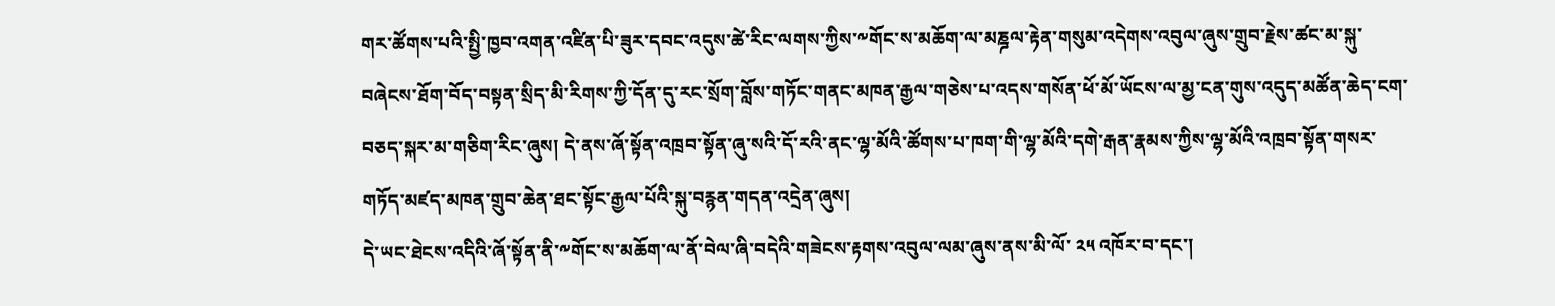གར་ཚོགས་པའི་སྤྱི་ཁྱབ་འགན་འཛིན་པི་ཟུར་དབང་འདུས་ཚེ་རིང་ལགས་ཀྱིས་༸གོང་ས་མཆོག་ལ་མཎྜལ་རྟེན་གསུམ་འདེགས་འབུལ་ཞུས་གྲུབ་རྗེས་ཚང་མ་སྐུ་བཞེངས་ཐོག་བོད་བསྟན་སྲིད་མི་རིགས་ཀྱི་དོན་དུ་རང་སྲོག་བློས་གཏོང་གནང་མཁན་རྒྱལ་གཅེས་པ་འདས་གསོན་ཕོ་མོ་ཡོངས་ལ་མྱ་ངན་གུས་འདུད་མཚོན་ཆེད་ངག་བཅད་སྐར་མ་གཅིག་རིང་ཞུས། དེ་ནས་ཞོ་སྟོན་འཁྲབ་སྟོན་ཞུ་སའི་དོ་རའི་ནང་ལྷ་མོའི་ཚོགས་པ་ཁག་གི་ལྷ་མོའི་དགེ་རྒན་རྣམས་ཀྱིས་ལྷ་མོའི་འཁྲབ་སྟོན་གསར་གཏོད་མཛད་མཁན་གྲུབ་ཆེན་ཐང་སྟོང་རྒྱལ་པོའི་སྐུ་བརྙན་གདན་འདྲེན་ཞུས།
དེ་ཡང་ཐེངས་འདིའི་ཞོ་སྟོན་ནི་༸གོང་ས་མཆོག་ལ་ནོ་བེལ་ཞི་བདེའི་གཟེངས་རྟགས་འབུལ་ལམ་ཞུས་ནས་མི་ལོ་ ༢༥ འཁོར་བ་དང་།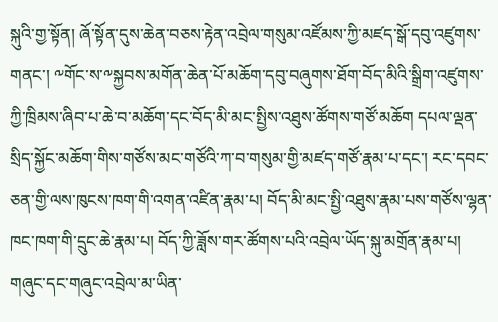སྐུའི་གྱ་སྟོན། ཞོ་སྟོན་དུས་ཆེན་བཅས་རྟེན་འབྲེལ་གསུམ་འཛོམས་ཀྱི་མཛད་སྒོ་དབུ་འཛུགས་གནང་། ༸གོང་ས་༸སྐྱབས་མགོན་ཆེན་པོ་མཆོག་དབུ་བཞུགས་ཐོག་བོད་མིའི་སྒྲིག་འཛུགས་ཀྱི་ཁྲིམས་ཞིབ་པ་ཆེ་བ་མཆོག་དང་བོད་མི་མང་སྤྱིས་འཐུས་ཚོགས་གཙོ་མཆོག དཔལ་ལྡན་སྲིད་སྐྱོང་མཆོག་གིས་གཙོས་མང་གཙོའི་ཀ་བ་གསུམ་གྱི་མཛད་གཙོ་རྣམ་པ་དང་། རང་དབང་ཅན་གྱི་ལས་ཁུངས་ཁག་གི་འགན་འཛིན་རྣམ་པ། བོད་མི་མང་སྤྱི་འཐུས་རྣམ་པས་གཙོས་ལྷན་ཁང་ཁག་གི་དྲུང་ཆེ་རྣམ་པ། བོད་ཀྱི་ཟློས་གར་ཚོགས་པའི་འབྲེལ་ཡོད་སྐུ་མགྲོན་རྣམ་པ། གཞུང་དང་གཞུང་འབྲེལ་མ་ཡིན་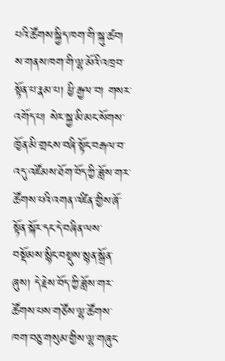པའི་ཚོགས་སྐྱིད་ཁག་གི་སྐུ་ཚབ། ས་གནས་ཁག་གི་ལྷ་མོའི་འཁྲབ་སྟོན་པ་རྣམ་པ། ཕྱི་རྒྱལ་བ། གསར་འགོད་པ། སེར་སྐྱ་མི་མང་སོགས་ཁྱོན་མི་གྲངས་བཞི་སྟོང་བརྒལ་བ་འདུ་འཛོམས་ཐོག་བོད་ཀྱི་ཟློས་གར་ཚོགས་པའི་འགན་འཛིན་གྱིས་ཞོ་སྟོན་སྐོར་དང་དེ་བཞིན་ལས་བསྡོམས་སྙིང་བསྡུས་སྙན་སྒྲོན་ཞུས། དེ་རྗེས་བོད་ཀྱི་ཟློས་གར་ཚོགས་པས་གཙོས་ལྷ་ཚོགས་ཁག་བཅུ་གསུམ་གྱིས་ལྷ་གཞུང་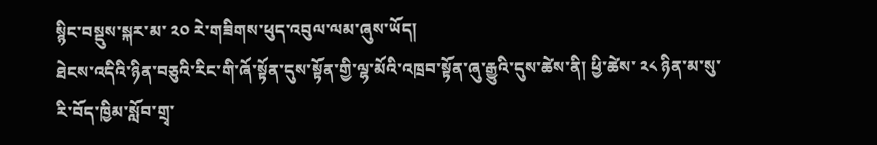སྙིང་བསྡུས་སྐར་མ་ ༢༠ རེ་གཟིགས་ཕུད་འབུལ་ལམ་ཞུས་ཡོད།
ཐེངས་འདིའི་ཉིན་བཅུའི་རིང་གི་ཞོ་སྟོན་དུས་སྟོན་གྱི་ལྷ་མོའི་འཁྲབ་སྟོན་ཞུ་རྒྱུའི་དུས་ཚེས་ནི། ཕྱི་ཚེས་ ༢༨ ཉིན་མ་སུ་རི་བོད་ཁྱིམ་སློབ་གྲྭ་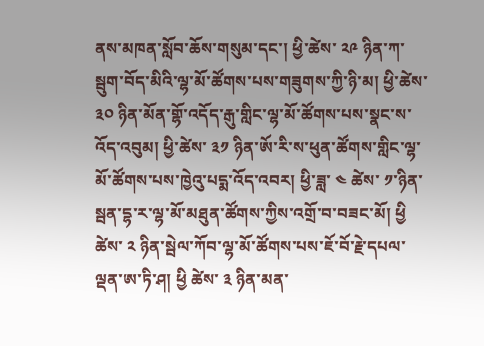ནས་མཁན་སློབ་ཆོས་གསུམ་དང་། ཕྱི་ཚེས་ ༢༩ ཉིན་ཀ་སྦུག་བོད་མིའི་ལྷ་མོ་ཚོགས་པས་གཟུགས་ཀྱི་ཉི་མ། ཕྱི་ཚེས་ ༣༠ ཉིན་མོན་གྷོ་འདོད་རྒུ་གླིང་ལྷ་མོ་ཚོགས་པས་སྣང་ས་འོད་འབུམ། ཕྱི་ཚེས་ ༣༡ ཉིན་ཨོ་རི་ས་ཕུན་ཚོགས་གླིང་ལྷ་མོ་ཚོགས་པས་ཁྱེའུ་པདྨ་འོད་འབར། ཕྱི་ཟླ་ ༤ ཚེས་ ༡་ཉིན་སྦན་དྷ་ར་ལྷ་མོ་མཐུན་ཚོགས་ཀྱིས་འགྲོ་བ་བཟང་མོ། ཕྱི ཚེས་ ༢ ཉིན་སྦེལ་ཀོབ་ལྷ་མོ་ཚོགས་པས་ཇོ་བོ་རྗེ་དཔལ་ལྡན་ཨ་ཏི་ཤ། ཕྱི ཚེས་ ༣ ཉིན་མན་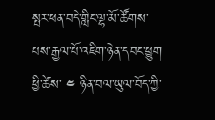སྤར་ཕན་བདེ་གླིང་ལྷ་མོ་ཚོགས་པས་རྒྱལ་པོ་འཇིག་ཉེན་དབང་ཕྱུག ཕྱི་ཚེས་ ༤ ཉིན་བལ་ཡུལ་བོད་ཀྱི་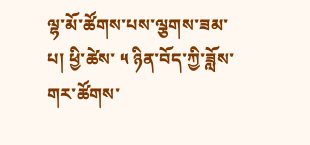ལྷ་མོ་ཚོགས་པས་ལྕགས་ཟམ་པ། ཕྱི་ཚེས་ ༥ ཉིན་བོད་ཀྱི་ཟློས་གར་ཚོགས་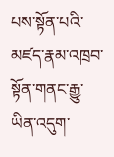པས་སྟོན་པའི་མཛད་རྣམ་འཁྲབ་སྟོན་གནང་རྒྱུ་ཡིན་འདུག་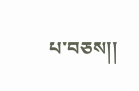པ་བཅས།།